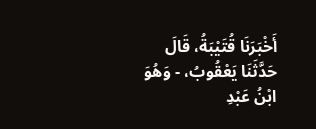أَخْبَرَنَا قُتَيْبَةُ، قَالَ حَدَّثَنَا يَعْقُوبُ، - وَهُوَ ابْنُ عَبْدِ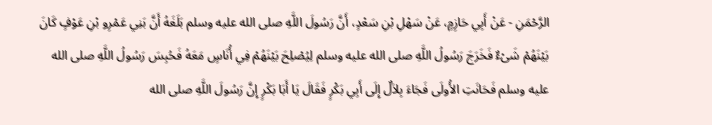الرَّحْمَنِ - عَنْ أَبِي حَازِمٍ، عَنْ سَهْلِ بْنِ سَعْدٍ، أَنَّ رَسُولَ اللَّهِ صلى الله عليه وسلم بَلَغَهُ أَنَّ بَنِي عَمْرِو بْنِ عَوْفٍ كَانَ بَيْنَهُمْ شَىْءٌ فَخَرَجَ رَسُولُ اللَّهِ صلى الله عليه وسلم لِيُصْلِحَ بَيْنَهُمْ فِي أُنَاسٍ مَعَهُ فَحُبِسَ رَسُولُ اللَّهِ صلى الله عليه وسلم فَحَانَتِ الأُولَى فَجَاءَ بِلاَلٌ إِلَى أَبِي بَكْرٍ فَقَالَ يَا أَبَا بَكْرٍ إِنَّ رَسُولَ اللَّهِ صلى الله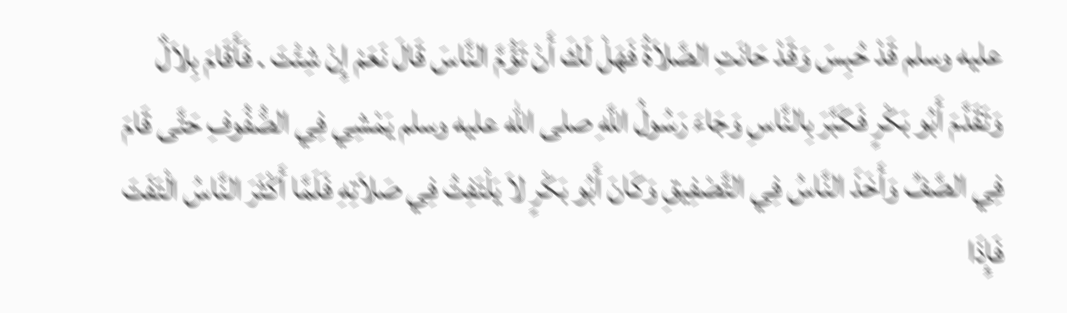عليه وسلم قَدْ حُبِسَ وَقَدْ حَانَتِ الصَّلاَةُ فَهَلْ لَكَ أَنْ تَؤُمَّ النَّاسَ قَالَ نَعَمْ إِنْ شِئْتَ . فَأَقَامَ بِلاَلٌ وَتَقَدَّمَ أَبُو بَكْرٍ فَكَبَّرَ بِالنَّاسِ وَجَاءَ رَسُولُ اللَّهِ صلى الله عليه وسلم يَمْشِي فِي الصُّفُوفِ حَتَّى قَامَ فِي الصَّفِّ وَأَخَذَ النَّاسُ فِي التَّصْفِيقِ وَكَانَ أَبُو بَكْرٍ لاَ يَلْتَفِتُ فِي صَلاَتِهِ فَلَمَّا أَكْثَرَ النَّاسُ الْتَفَتَ فَإِذَا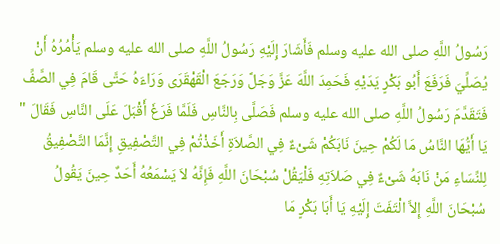رَسُولُ اللَّهِ صلى الله عليه وسلم فَأَشَارَ إِلَيْهِ رَسُولُ اللَّهِ صلى الله عليه وسلم يَأْمُرُهُ أَنْ يُصَلِّيَ فَرَفَعَ أَبُو بَكْرٍ يَدَيْهِ فَحَمِدَ اللَّهَ عَزَّ وَجَلَّ وَرَجَعَ الْقَهْقَرَى وَرَاءَهُ حَتَّى قَامَ فِي الصَّفِّ فَتَقَدَّمَ رَسُولُ اللَّهِ صلى الله عليه وسلم فَصَلَّى بِالنَّاسِ فَلَمَّا فَرَغَ أَقْبَلَ عَلَى النَّاسِ فَقَالَ " يَا أَيُّهَا النَّاسُ مَا لَكُمْ حِينَ نَابَكُمْ شَىْءٌ فِي الصَّلاَةِ أَخَذْتُمْ فِي التَّصْفِيقِ إِنَّمَا التَّصْفِيقُ لِلنِّسَاءِ مَنْ نَابَهُ شَىْءٌ فِي صَلاَتِهِ فَلْيَقُلْ سُبْحَانَ اللَّهِ فَإِنَّهُ لاَ يَسْمَعُهُ أَحَدٌ حِينَ يَقُولُ سُبْحَانَ اللَّهِ إِلاَّ الْتَفَتَ إِلَيْهِ يَا أَبَا بَكْرٍ مَا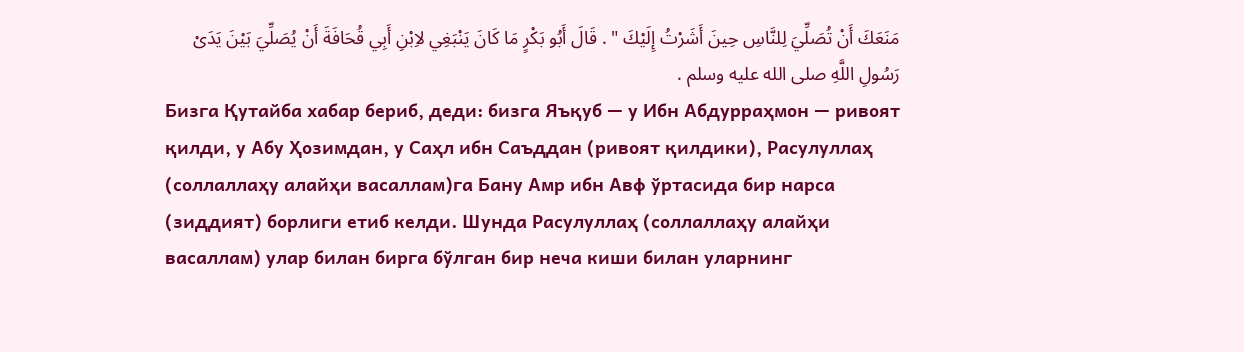مَنَعَكَ أَنْ تُصَلِّيَ لِلنَّاسِ حِينَ أَشَرْتُ إِلَيْكَ " . قَالَ أَبُو بَكْرٍ مَا كَانَ يَنْبَغِي لاِبْنِ أَبِي قُحَافَةَ أَنْ يُصَلِّيَ بَيْنَ يَدَىْ رَسُولِ اللَّهِ صلى الله عليه وسلم .
Бизга Қутайба хабар бериб, деди: бизга Яъқуб — у Ибн Абдурраҳмон — ривоят қилди, у Абу Ҳозимдан, у Саҳл ибн Саъддан (ривоят қилдики), Расулуллаҳ (соллаллаҳу алайҳи васаллам)га Бану Амр ибн Авф ўртасида бир нарса (зиддият) борлиги етиб келди. Шунда Расулуллаҳ (соллаллаҳу алайҳи васаллам) улар билан бирга бўлган бир неча киши билан уларнинг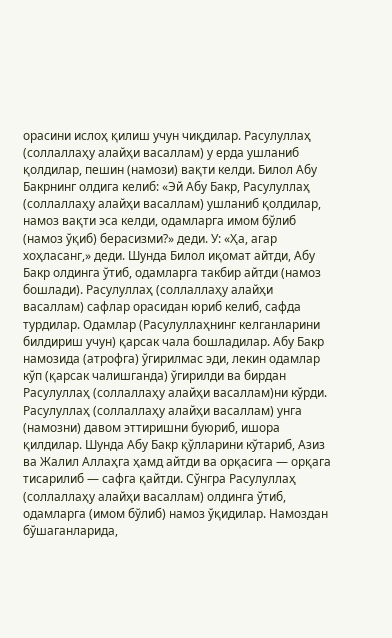орасини ислоҳ қилиш учун чиқдилар. Расулуллаҳ (соллаллаҳу алайҳи васаллам) у ерда ушланиб қолдилар, пешин (намози) вақти келди. Билол Абу Бакрнинг олдига келиб: «Эй Абу Бакр, Расулуллаҳ (соллаллаҳу алайҳи васаллам) ушланиб қолдилар, намоз вақти эса келди, одамларга имом бўлиб (намоз ўқиб) берасизми?» деди. У: «Ҳа, агар хоҳласанг,» деди. Шунда Билол иқомат айтди, Абу Бакр олдинга ўтиб, одамларга такбир айтди (намоз бошлади). Расулуллаҳ (соллаллаҳу алайҳи васаллам) сафлар орасидан юриб келиб, сафда турдилар. Одамлар (Расулуллаҳнинг келганларини билдириш учун) қарсак чала бошладилар. Абу Бакр намозида (атрофга) ўгирилмас эди, лекин одамлар кўп (қарсак чалишганда) ўгирилди ва бирдан Расулуллаҳ (соллаллаҳу алайҳи васаллам)ни кўрди. Расулуллаҳ (соллаллаҳу алайҳи васаллам) унга (намозни) давом эттиришни буюриб, ишора қилдилар. Шунда Абу Бакр қўлларини кўтариб, Азиз ва Жалил Аллаҳга ҳамд айтди ва орқасига — орқага тисарилиб — сафга қайтди. Сўнгра Расулуллаҳ (соллаллаҳу алайҳи васаллам) олдинга ўтиб, одамларга (имом бўлиб) намоз ўқидилар. Намоздан бўшаганларида,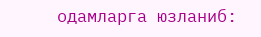одамларга юзланиб: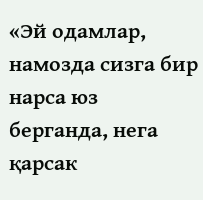«Эй одамлар, намозда сизга бир нарса юз берганда, нега қарсак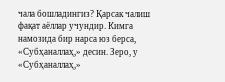чала бошладингиз? Қарсак чалиш фақат аёллар учундир. Кимга намозида бир нарса юз берса, «Субҳаналлаҳ,» десин. Зеро, у «Субҳаналлаҳ,»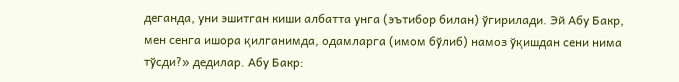деганда, уни эшитган киши албатта унга (эътибор билан) ўгирилади. Эй Абу Бакр, мен сенга ишора қилганимда, одамларга (имом бўлиб) намоз ўқишдан сени нима тўсди?» дедилар. Абу Бакр: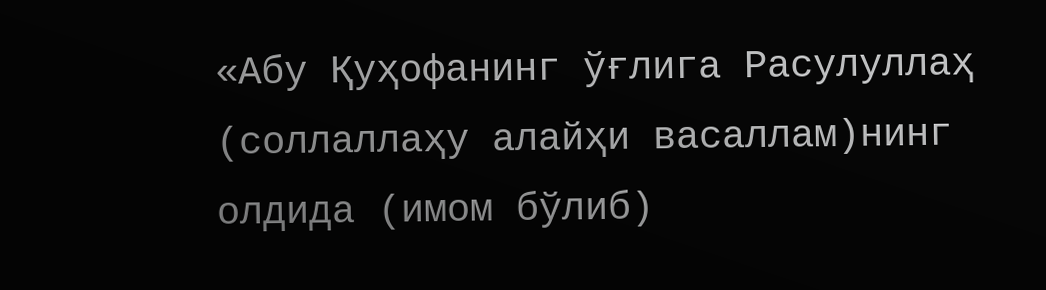«Абу Қуҳофанинг ўғлига Расулуллаҳ (соллаллаҳу алайҳи васаллам)нинг олдида (имом бўлиб)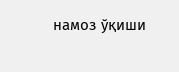намоз ўқиши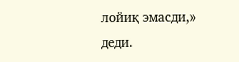лойиқ эмасди,» деди.